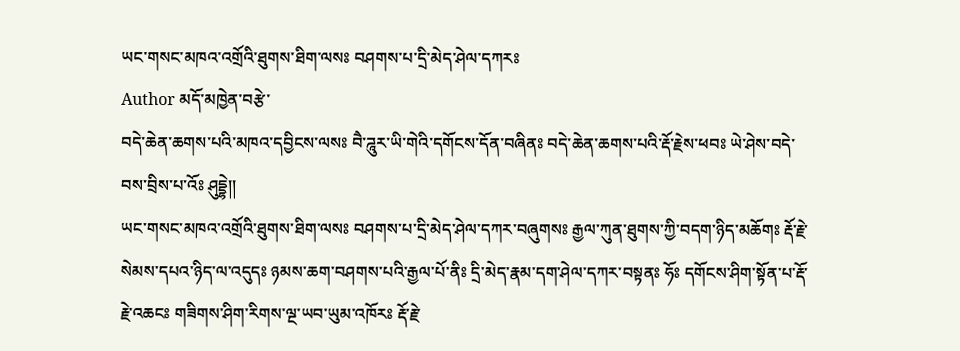ཡང་གསང་མཁའ་འགྲོའི་ཐུགས་ཐིག་ལསཿ བཤགས་པ་དྲི་མེད་ཤེལ་དཀརཿ
Author མདོ་མཁྱེན་བརྩེ་
བདེ་ཆེན་ཆགས་པའི་མཁའ་དབྱིངས་ལསཿ བཻ་ཌཱུར་ཡི་གེའི་དགོངས་དོན་བཞིནཿ བདེ་ཆེན་ཆགས་པའི་རྡོ་རྗེས་ཕབཿ ཡེ་ཤེས་བདེ་བས་བྲིས་པ་འོཿ ཤུདྡྷེ།།
ཡང་གསང་མཁའ་འགྲོའི་ཐུགས་ཐིག་ལསཿ བཤགས་པ་དྲི་མེད་ཤེལ་དཀར་བཞུགསཿ རྒྱལ་ཀུན་ཐུགས་ཀྱི་བདག་ཉིད་མཆོགཿ རྡོ་རྗེ་སེམས་དཔའ་ཉིད་ལ་འདུདཿ ཉམས་ཆག་བཤགས་པའི་རྒྱལ་པོ་ནིཿ དྲི་མེད་རྣམ་དག་ཤེལ་དཀར་བསྟནཿ ཧོཿ དགོངས་ཤིག་སྟོན་པ་རྡོ་རྗེ་འཆངཿ གཟིགས་ཤིག་རིགས་ལྔ་ཡབ་ཡུམ་འཁོརཿ རྡོ་རྗེ་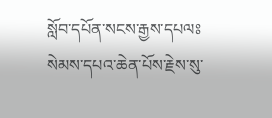སློབ་དཔོན་སངས་རྒྱས་དཔལཿ སེམས་དཔའ་ཆེན་པོས་རྗེས་སུ་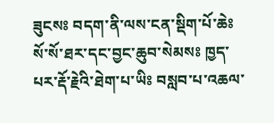ཟུངསཿ བདག་ནི་ལས་ངན་སྡིག་པོ་ཆེཿ སོ་སོ་ཐར་དང་བྱང་ཆུབ་སེམསཿ ཁྱད་པར་རྡོ་རྗེའི་ཐེག་པ་ཡིཿ བསླབ་པ་འཆལ་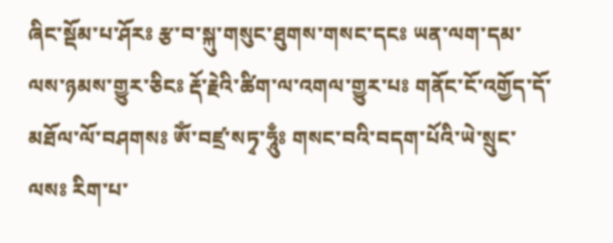ཞིང་སྡོམ་པ་ཤོརཿ རྩ་བ་སྐུ་གསུང་ཐུགས་གསང་དངཿ ཡན་ལག་དམ་ལས་ཉམས་གྱུར་ཅིངཿ རྡོ་རྗེའི་ཚིག་ལ་འགལ་གྱུར་པཿ གནོང་ངོ་འགྱོད་དོ་མཐོལ་ལོ་བཤགསཿ ཨོཾ་བཛྲ་སཏྭ་ཧཱུྃཿ གསང་བའི་བདག་པོའི་ཡེ་སྲུང་ལསཿ རིག་པ་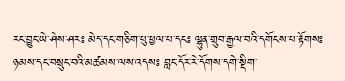རང་བྱུང་ཡེ་ཤེས་ཤརཿ མེད་དང་གཅིག་པུ་ཕྱལ་པ་དངཿ ལྷུན་གྲུབ་རྒྱལ་བའི་དགོངས་པ་རྟོགསཿ ཉམས་དང་བསྲུང་བའི་མཚམས་ལས་འདསཿ བླང་དོར་རེ་དོགས་དགེ་སྡིག་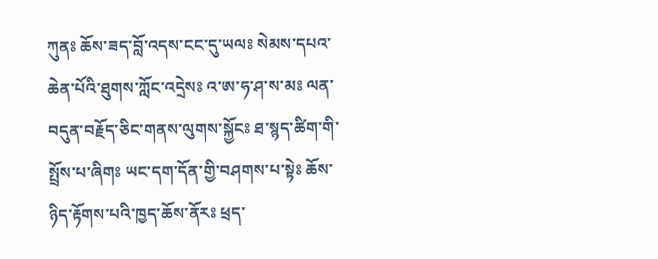ཀུནཿ ཆོས་ཟད་བློ་འདས་ངང་དུ་ཡལཿ སེམས་དཔའ་ཆེན་པོའི་ཐུགས་ཀློང་འདྲེསཿ འ་ཨ་ཧ་ཤ་ས་མཿ ལན་བདུན་བརྗོད་ཅིང་གནས་ལུགས་སྐྱོངཿ ཐ་སྙད་ཚིག་གི་སྤྲོས་པ་ཞིགཿ ཡང་དག་དོན་གྱི་བཤགས་པ་སྟེཿ ཆོས་ཉིད་རྟོགས་པའི་ཁྱད་ཆོས་ནོརཿ ཕྲད་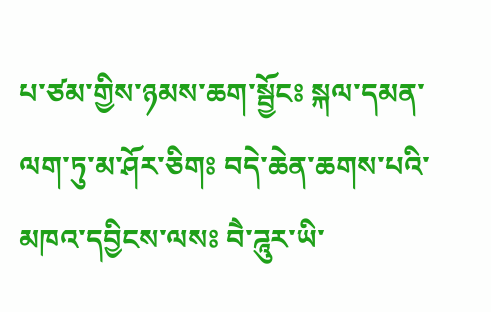པ་ཙམ་གྱིས་ཉམས་ཆག་སྦྱོངཿ སྐལ་དམན་ལག་ཏུ་མ་ཤོར་ཅིགཿ བདེ་ཆེན་ཆགས་པའི་མཁའ་དབྱིངས་ལསཿ བཻ་ཌཱུར་ཡི་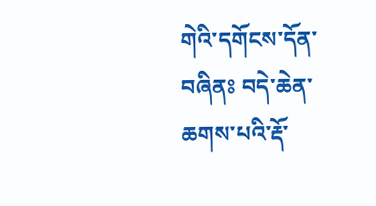གེའི་དགོངས་དོན་བཞིནཿ བདེ་ཆེན་ཆགས་པའི་རྡོ་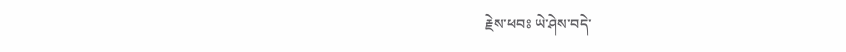རྗེས་ཕབཿ ཡེ་ཤེས་བདེ་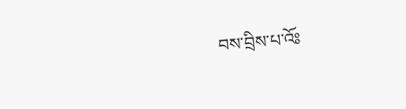བས་བྲིས་པ་འོཿ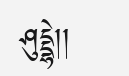ཤུདྡྷེ།།